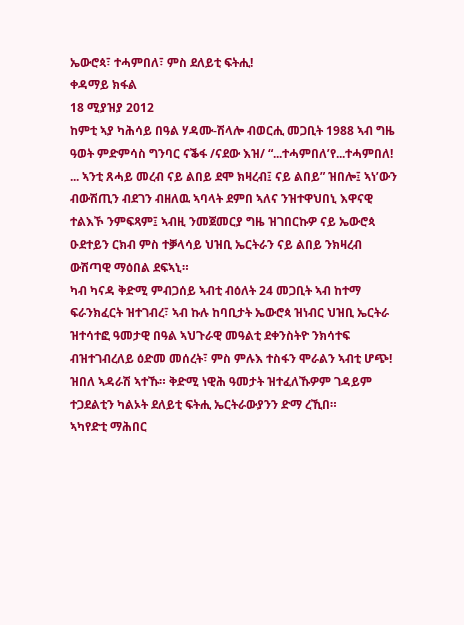ኤውሮጳ፣ ተሓምበለ፣ ምስ ደለይቲ ፍትሒ!
ቀዳማይ ክፋል
18 ሚያዝያ 2012
ከምቲ ኣያ ካሕሳይ በዓል ሃዳሙ-ሽላሎ ብወርሒ መጋቢት 1988 ኣብ ግዜ ዓወት ምድምሳስ ግንባር ናቕፋ /ናደው እዝ/ “...ተሓምበለ’የ...ተሓምበለ! ... ኣንቲ ጸሓይ መረብ ናይ ልበይ ደሞ ክዛረብ፤ ናይ ልበይ” ዝበሎ፤ ኣነ’ውን ብውሽጢን ብደገን ብዘለዉ ኣባላት ደምበ ኣለና ንዝተዋህበኒ እዋናዊ ተልእኾ ንምፍጻም፤ ኣብዚ ንመጀመርያ ግዜ ዝገበርኩዎ ናይ ኤውሮጳ ዑደተይን ርክብ ምስ ተቓላሳይ ህዝቢ ኤርትራን ናይ ልበይ ንክዛረብ ውሽጣዊ ማዕበል ደፍኣኒ።
ካብ ካናዳ ቅድሚ ምብጋሰይ ኣብቲ ብዕለት 24 መጋቢት ኣብ ከተማ ፍራንክፈርት ዝተገብረ፣ ኣብ ኩሉ ከባቢታት ኤውሮጳ ዝነብር ህዝቢ ኤርትራ ዝተሳተፎ ዓመታዊ በዓል ኣህጉራዊ መዓልቲ ደቀንስትዮ ንክሳተፍ ብዝተገብረለይ ዕድመ መሰረት፣ ምስ ምሉእ ተስፋን ሞራልን ኣብቲ ሆጭ! ዝበለ ኣዳራሽ ኣተኹ። ቅድሚ ነዊሕ ዓመታት ዝተፈለኹዎም ገዳይም ተጋደልቲን ካልኦት ደለይቲ ፍትሒ ኤርትራውያንን ድማ ረኺበ።
ኣካየድቲ ማሕበር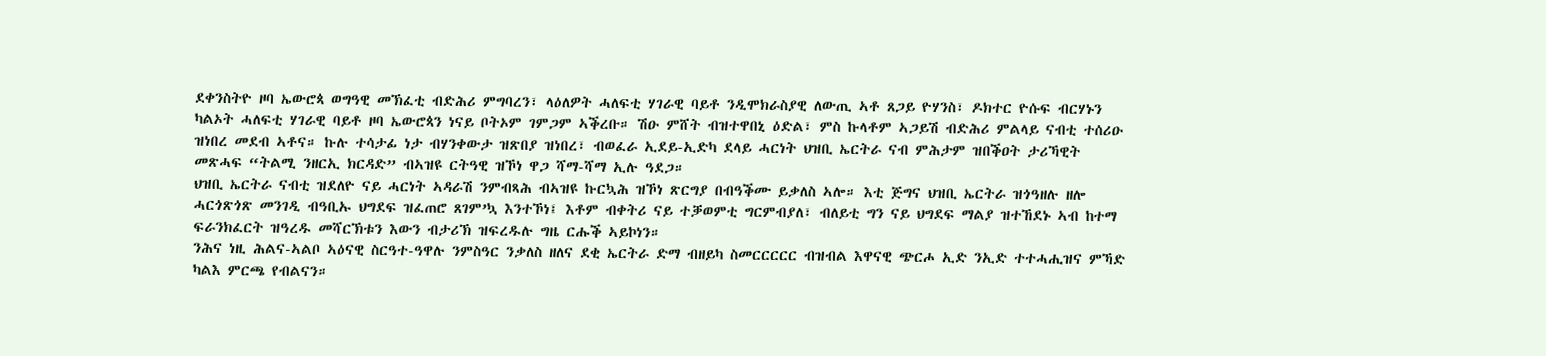ደቀንስትዮ ዞባ ኤውሮጳ ወግዓዊ መኽፈቲ ብድሕሪ ምግባረን፣ ላዕለዎት ሓለፍቲ ሃገራዊ ባይቶ ንዲሞክራስያዊ ለውጢ ኣቶ ጸጋይ ዮሃንስ፣ ዶክተር ዮሱፍ ብርሃኑን ካልኦት ሓለፍቲ ሃገራዊ ባይቶ ዞባ ኤውሮጳን ነናይ ቦትኦም ገምጋም ኣቕረቡ። ሽዑ ምሸት ብዝተዋበኒ ዕድል፣ ምስ ኩላቶም ኣጋይሽ ብድሕሪ ምልላይ ናብቲ ተሰሪዑ ዝነበረ መደብ ኣቶና። ኩሉ ተሳታፊ ነታ ብሃንቀውታ ዝጽበያ ዝነበረ፣ ብወፈራ ኢደይ-ኢድካ ደላይ ሓርነት ህዝቢ ኤርትራ ናብ ምሕታም ዝበቕዐት ታሪኻዊት መጽሓፍ “ትልሚ ንዘርኢ ክርዳድ” ብኣዝዩ ርትዓዊ ዝኾነ ዋጋ ሻማ-ሻማ ኢሉ ዓደጋ።
ህዝቢ ኤርትራ ናብቲ ዝደለዮ ናይ ሓርነት ኣዳራሽ ንምብጻሕ ብኣዝዩ ኩርኳሕ ዝኾነ ጽርግያ በብዓቕሙ ይቃለስ ኣሎ። እቲ ጅግና ህዝቢ ኤርትራ ዝጎዓዘሉ ዘሎ ሓርጎጽጎጽ መንገዲ ብዓቢኡ ህግደፍ ዝፈጠሮ ጸገም’ኳ እንተኾነ፤ እቶም ብቀትሪ ናይ ተቓወምቲ ግርምብያለ፣ ብለይቲ ግን ናይ ህግደፍ ማልያ ዝተኸደኑ ኣብ ከተማ ፍራንክፈርት ዝዓረዱ መሻርኽቱን እውን ብታሪኽ ዝፍረዱሉ ግዜ ርሑቕ ኣይኮነን።
ንሕና ነዚ ሕልና-ኣልቦ ኣዕናዊ ስርዓተ-ዓዋሉ ንምስዓር ንቃለስ ዘለና ደቂ ኤርትራ ድማ ብዘይካ ስመርርርርር ብዝብል እዋናዊ ጭርሖ ኢድ ንኢድ ተተሓሒዝና ምኻድ ካልእ ምርጫ የብልናን።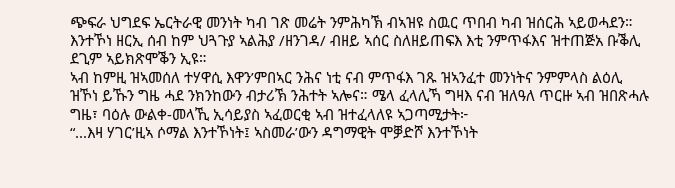ጭፍራ ህግደፍ ኤርትራዊ መንነት ካብ ገጽ መሬት ንምሕካኽ ብኣዝዩ ስዉር ጥበብ ካብ ዝሰርሕ ኣይወሓደን። እንተኾነ ዘርኢ ሰብ ከም ህጓጉያ ኣልሕያ /ዘንገዳ/ ብዘይ ኣሰር ስለዘይጠፍእ እቲ ንምጥፋእና ዝተጠጅአ ቡቕሊ ደጊም ኣይክጽሞቕን ኢዩ።
ኣብ ከምዚ ዝኣመሰለ ተሃዋሲ እዋን’ምበኣር ንሕና ነቲ ናብ ምጥፋእ ገጹ ዝኣንፈተ መንነትና ንምምላስ ልዕሊ ዝኾነ ይኹን ግዜ ሓደ ንክንከውን ብታሪኽ ንሕተት ኣሎና። ሜላ ፈላሊኻ ግዛእ ናብ ዝለዓለ ጥርዙ ኣብ ዝበጽሓሉ ግዜ፣ ባዕሉ ውልቀ-መላኺ ኢሳይያስ ኣፈወርቂ ኣብ ዝተፈላለዩ ኣጋጣሚታት፦
“...እዛ ሃገር’ዚኣ ሶማል እንተኾነት፤ ኣስመራ’ውን ዳግማዊት ሞቓድሾ እንተኾነት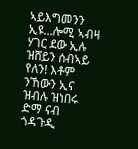ኣይእግመንን ኢዩ...ሎሚ ኣብዛ ሃገር ደው ኢሉ ዝሸይን ሰብኣይ የለን! እቶም ንኸውን ኢና ዝብሉ ዝነበሩ ድማ ናብ ጎዳጉዲ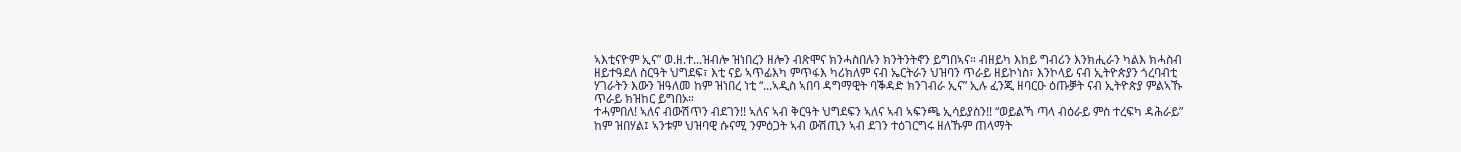ኣእቲናዮም ኢና” ወ.ዘ.ተ...ዝብሎ ዝነበረን ዘሎን ብጽሞና ክንሓስበሉን ክንትንትኖን ይግበኣና። ብዘይካ እከይ ግብሪን እንክሒራን ካልእ ክሓስብ ዘይተዓደለ ስርዓት ህግደፍ፣ እቲ ናይ ኣጥፊእካ ምጥፋእ ካሪክለም ናብ ኤርትራን ህዝባን ጥራይ ዘይኮነስ፣ እንኮላይ ናብ ኢትዮጵያን ጎረባብቲ ሃገራትን እውን ዝዓለመ ከም ዝነበረ ነቲ “...ኣዲስ ኣበባ ዳግማዊት ባቕዳድ ክንገብራ ኢና” ኢሉ ፈንጂ ዘባርዑ ዕጡቓት ናብ ኢትዮጵያ ምልኣኹ ጥራይ ክዝከር ይግበኦ።
ተሓምበለ! ኣለና ብውሽጥን ብደገን!! ኣለና ኣብ ቅርዓት ህግደፍን ኣለና ኣብ ኣፍንጫ ኢሳይያስን!! “ወይልኻ ጣላ ብዕራይ ምስ ተረፍካ ዳሕራይ” ከም ዝበሃል፤ ኣንቱም ህዝባዊ ሱናሚ ንምዕጋት ኣብ ውሽጢን ኣብ ደገን ተዕገርግሩ ዘለኹም ጠላማት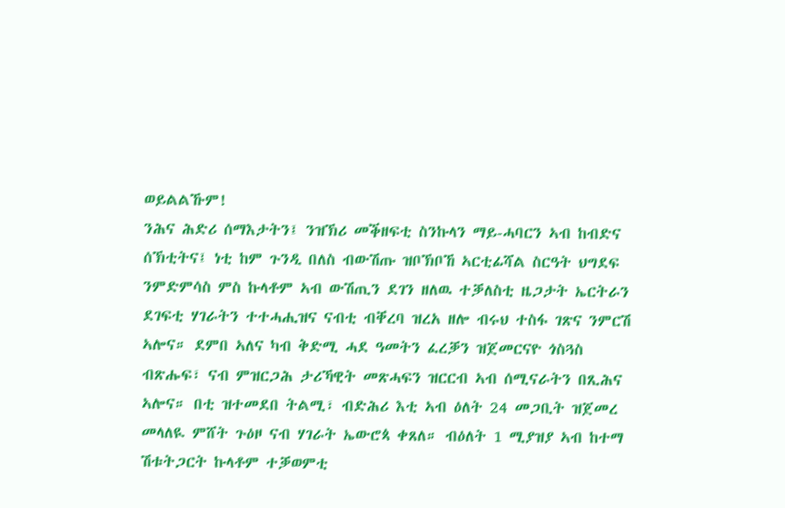ወይልልኹም!
ንሕና ሕድሪ ሰማእታትን፤ ንዝኽሪ መቕዘፍቲ ስንኩላን ማይ-ሓባርን ኣብ ከብድና ሰኽቲትና፤ ነቲ ከም ጉንዲ በለስ ብውሽጡ ዝቦኽቦኸ ኣርቲፊሻል ስርዓት ህግደፍ ንምድምሳስ ምስ ኩላቶም ኣብ ውሽጢን ደገን ዘለዉ ተቓለስቲ ዜጋታት ኤርትራን ደገፍቲ ሃገራትን ተተሓሒዝና ናብቲ ብቐረባ ዝረአ ዘሎ ብሩህ ተስፋ ገጽና ንምርሽ ኣሎና። ደምበ ኣለና ካብ ቅድሚ ሓደ ዓመትን ፈረቓን ዝጀመርናዮ ጎስጓስ ብጽሑፍ፣ ናብ ምዝርጋሕ ታሪኻዊት መጽሓፍን ዝርርብ ኣብ ሰሚናራትን በጺሕና ኣሎና። በቲ ዝተመደበ ትልሚ፣ ብድሕሪ እቲ ኣብ ዕለት 24 መጋቢት ዝጀመረ መላለዪ ምሸት ጉዕዞ ናብ ሃገራት ኤውሮጳ ቀጸለ። ብዕለት 1 ሚያዝያ ኣብ ከተማ ሽቱትጋርት ኩላቶም ተቓወምቲ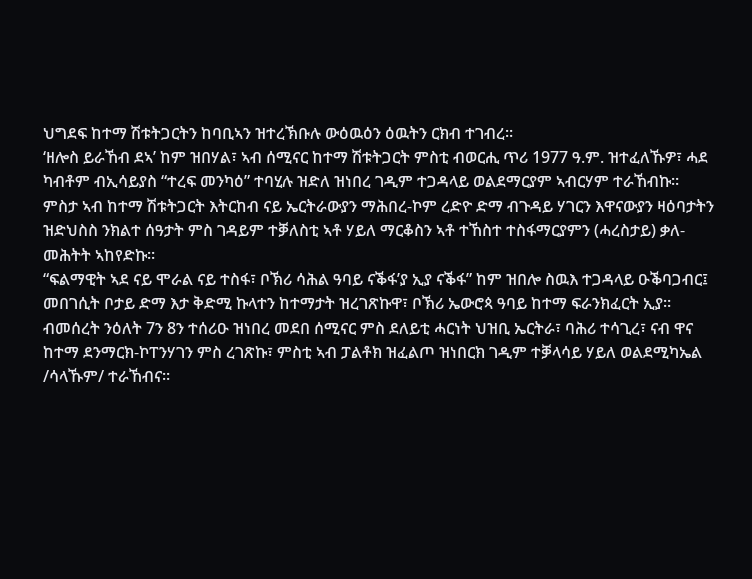ህግደፍ ከተማ ሽቱትጋርትን ከባቢኣን ዝተረኽቡሉ ውዕዉዕን ዕዉትን ርክብ ተገብረ።
‘ዘሎስ ይራኸብ ደኣ’ ከም ዝበሃል፣ ኣብ ሰሚናር ከተማ ሽቱትጋርት ምስቲ ብወርሒ ጥሪ 1977 ዓ.ም. ዝተፈለኹዎ፣ ሓደ ካብቶም ብኢሳይያስ “ተረፍ መንካዕ” ተባሂሉ ዝድለ ዝነበረ ገዲም ተጋዳላይ ወልደማርያም ኣብርሃም ተራኸብኩ። ምስታ ኣብ ከተማ ሽቱትጋርት እትርከብ ናይ ኤርትራውያን ማሕበረ-ኮም ረድዮ ድማ ብጉዳይ ሃገርን እዋናውያን ዛዕባታትን ዝድህስስ ንክልተ ሰዓታት ምስ ገዳይም ተቓለስቲ ኣቶ ሃይለ ማርቆስን ኣቶ ተኸስተ ተስፋማርያምን (ሓረስታይ) ቃለ-መሕትት ኣከየድኩ።
“ፍልማዊት ኣደ ናይ ሞራል ናይ ተስፋ፣ ቦኽሪ ሳሕል ዓባይ ናቕፋ’ያ ኢያ ናቕፋ” ከም ዝበሎ ስዉእ ተጋዳላይ ዑቕባጋብር፤ መበገሲት ቦታይ ድማ እታ ቅድሚ ኩላተን ከተማታት ዝረገጽኩዋ፣ ቦኽሪ ኤውሮጳ ዓባይ ከተማ ፍራንክፈርት ኢያ።
ብመሰረት ንዕለት 7ን 8ን ተሰሪዑ ዝነበረ መደበ ሰሚናር ምስ ደለይቲ ሓርነት ህዝቢ ኤርትራ፣ ባሕሪ ተሳጊረ፣ ናብ ዋና ከተማ ደንማርክ-ኮፐንሃገን ምስ ረገጽኩ፣ ምስቲ ኣብ ፓልቶክ ዝፈልጦ ዝነበርክ ገዲም ተቓላሳይ ሃይለ ወልደሚካኤል /ሳላኹም/ ተራኸብና።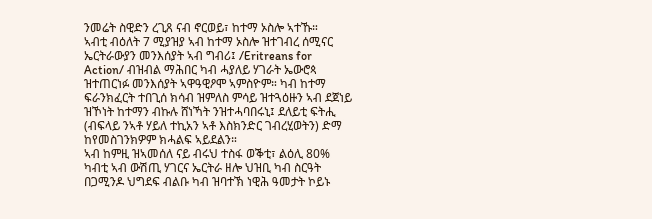ንመሬት ስዊድን ረጊጸ ናብ ኖርወይ፣ ከተማ ኦስሎ ኣተኹ።
ኣብቲ ብዕለት 7 ሚያዝያ ኣብ ከተማ ኦስሎ ዝተገብረ ሰሚናር ኤርትራውያን መንእሰያት ኣብ ግብሪ፤ /Eritreans for Action/ ብዝብል ማሕበር ካብ ሓያለይ ሃገራት ኤውሮጳ ዝተጠርነፉ መንእሰያት ኣዋዓዊዖሞ ኣምስዮም። ካብ ከተማ ፍራንክፈርት ተበጊሰ ክሳብ ዝምለስ ምሳይ ዝተጓዕዙን ኣብ ደጀነይ ዝኾነት ከተማን ብኩሉ ሸነኻት ንዝተሓባበሩኒ፤ ደለይቲ ፍትሒ (ብፍላይ ንኣቶ ሃይለ ተኪአን ኣቶ እስክንድር ገብረሂወትን) ድማ ከየመስገንክዎም ክሓልፍ ኣይደልን።
ኣብ ከምዚ ዝኣመሰለ ናይ ብሩህ ተስፋ ወቕቲ፣ ልዕሊ 80% ካብቲ ኣብ ውሽጢ ሃገርና ኤርትራ ዘሎ ህዝቢ ካብ ስርዓት በጋሚንዶ ህግደፍ ብልቡ ካብ ዝባተኽ ነዊሕ ዓመታት ኮይኑ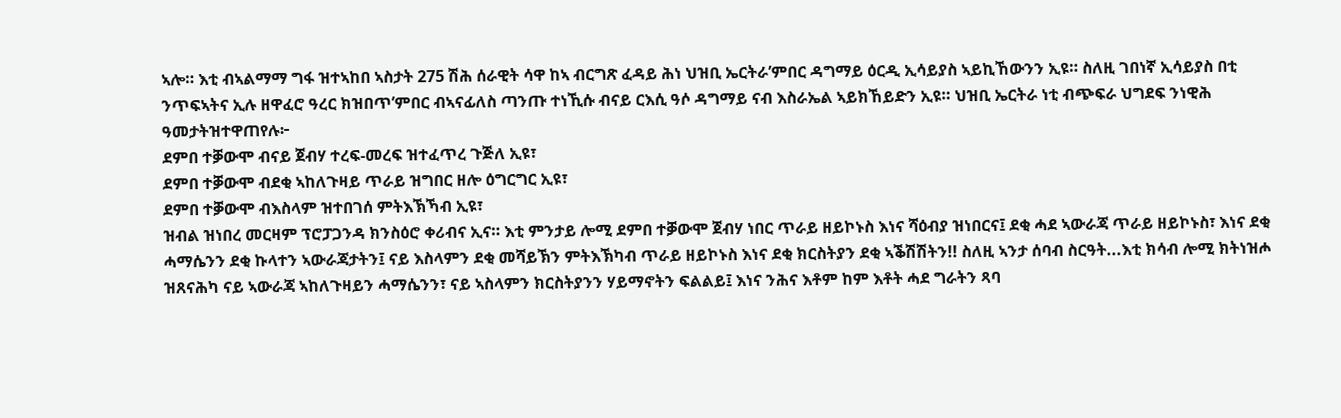ኣሎ። እቲ ብኣልማማ ግፋ ዝተኣከበ ኣስታት 275 ሽሕ ሰራዊት ሳዋ ከኣ ብርግጽ ፈዳይ ሕነ ህዝቢ ኤርትራ’ምበር ዳግማይ ዕርዲ ኢሳይያስ ኣይኪኸውንን ኢዩ። ስለዚ ገበነኛ ኢሳይያስ በቲ ንጥፍኣትና ኢሉ ዘዋፈሮ ዓረር ክዝበጥ’ምበር ብኣናፊለስ ጣንጡ ተነኺሱ ብናይ ርእሲ ዓሶ ዳግማይ ናብ እስራኤል ኣይክኸይድን ኢዩ። ህዝቢ ኤርትራ ነቲ ብጭፍራ ህግደፍ ንነዊሕ ዓመታትዝተዋጠየሉ፦
ደምበ ተቓውሞ ብናይ ጀብሃ ተረፍ-መረፍ ዝተፈጥረ ጉጅለ ኢዩ፣
ደምበ ተቓውሞ ብደቂ ኣከለጉዛይ ጥራይ ዝግበር ዘሎ ዕግርግር ኢዩ፣
ደምበ ተቓውሞ ብእስላም ዝተበገሰ ምትእኽኻብ ኢዩ፣
ዝብል ዝነበረ መርዛም ፕሮፓጋንዳ ክንስዕሮ ቀሪብና ኢና። እቲ ምንታይ ሎሚ ደምበ ተቓውሞ ጀብሃ ነበር ጥራይ ዘይኮኑስ እነና ሻዕብያ ዝነበርና፤ ደቂ ሓደ ኣውራጃ ጥራይ ዘይኮኑስ፣ እነና ደቂ ሓማሴንን ደቂ ኩላተን ኣውራጃታትን፤ ናይ እስላምን ደቂ መሻይኽን ምትእኽካብ ጥራይ ዘይኮኑስ እነና ደቂ ክርስትያን ደቂ ኣቕሽሽትን!! ስለዚ ኣንታ ሰባብ ስርዓት...እቲ ክሳብ ሎሚ ክትነዝሖ ዝጸናሕካ ናይ ኣውራጃ ኣከለጉዛይን ሓማሴንን፣ ናይ ኣስላምን ክርስትያንን ሃይማኖትን ፍልልይ፤ እነና ንሕና እቶም ከም እቶት ሓደ ግራትን ጻባ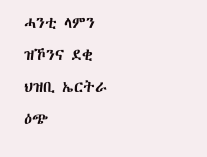ሓንቲ ላምን ዝኾንና ደቂ ህዝቢ ኤርትራ ዕጭ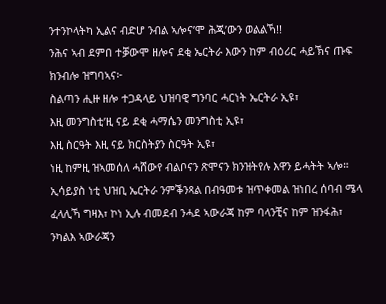ንተንኮላትካ ኢልና ብድሆ ንብል ኣሎና’ሞ ሕጂ’ውን ወልልኻ!!
ንሕና ኣብ ደምበ ተቓውሞ ዘሎና ደቂ ኤርትራ እውን ከም ብዕሪር ሓይኽና ጡፍ ክንብሎ ዝግባኣና፦
ስልጣን ሒዙ ዘሎ ተጋዳላይ ህዝባዊ ግንባር ሓርነት ኤርትራ ኢዩ፣
እዚ መንግስቲ’ዚ ናይ ደቂ ሓማሴን መንግስቲ ኢዩ፣
እዚ ስርዓት እዚ ናይ ክርስትያን ስርዓት ኢዩ፣
ነዚ ከምዚ ዝኣመሰለ ሓሸውየ ብልቦናን ጽሞናን ክንዝትየሉ እዋን ይሓትት ኣሎ። ኢሳይያስ ነቲ ህዝቢ ኤርትራ ንምቕንጻል በብዓመቱ ዝጥቀመል ዝነበረ ሰባብ ሜላ ፈላሊኻ ግዛእ፣ ኮነ ኢሉ ብመደብ ንሓደ ኣውራጃ ከም ባላንቺና ከም ዝንፋሕ፣ ንካልእ ኣውራጃን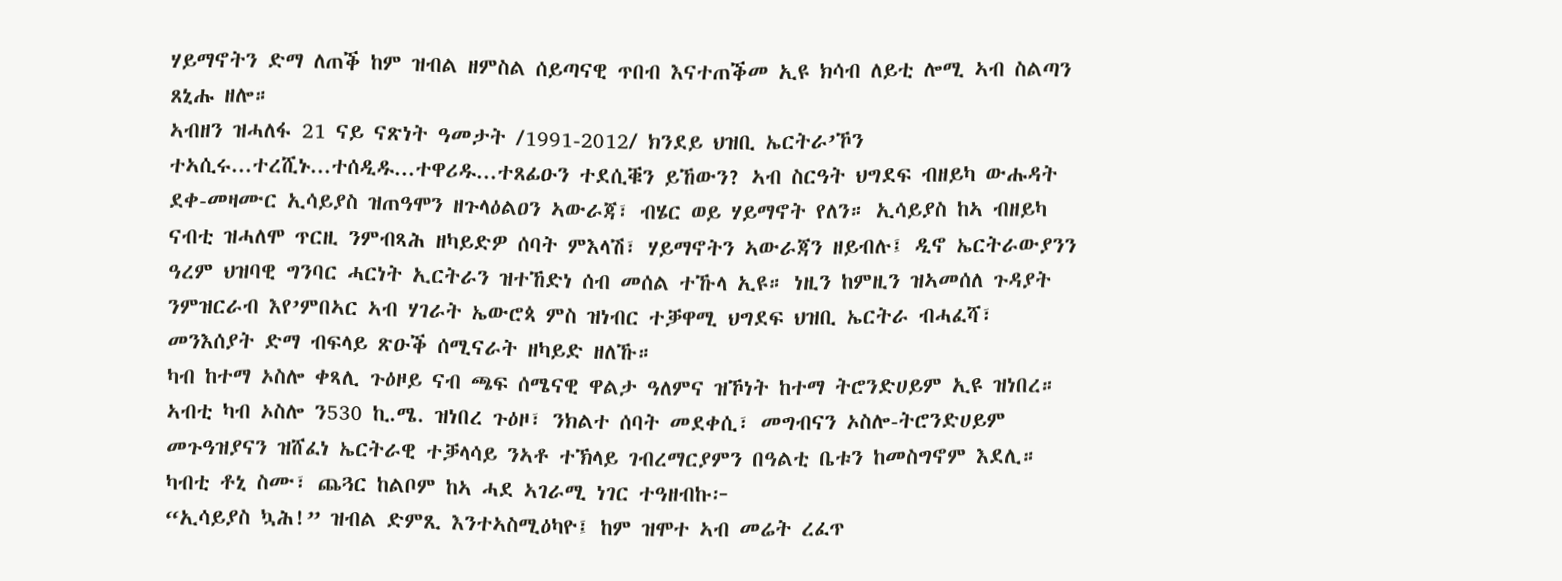ሃይማኖትን ድማ ለጠቕ ከም ዝብል ዘምስል ሰይጣናዊ ጥበብ እናተጠቕመ ኢዩ ክሳብ ለይቲ ሎሚ ኣብ ስልጣን ጸኒሑ ዘሎ።
ኣብዘን ዝሓለፋ 21 ናይ ናጽነት ዓመታት /1991-2012/ ክንደይ ህዝቢ ኤርትራ’ኾን ተኣሲሩ...ተረሺኑ...ተሰዲዱ...ተዋሪዱ...ተጸፊዑን ተደሲቑን ይኸውን? ኣብ ስርዓት ህግደፍ ብዘይካ ውሑዳት ደቀ-መዛሙር ኢሳይያስ ዝጠዓሞን ዘጉላዕልዐን ኣውራጃ፣ ብሄር ወይ ሃይማኖት የለን። ኢሳይያስ ከኣ ብዘይካ ናብቲ ዝሓለሞ ጥርዚ ንምብጻሕ ዘካይድዎ ሰባት ምእላሽ፣ ሃይማኖትን ኣውራጃን ዘይብሉ፤ ዲኖ ኤርትራውያንን ዓረም ህዝባዊ ግንባር ሓርነት ኢርትራን ዝተኸድነ ሰብ መሰል ተኹላ ኢዩ። ነዚን ከምዚን ዝኣመሰለ ጉዳያት ንምዝርራብ እየ’ምበኣር ኣብ ሃገራት ኤውሮጳ ምስ ዝነብር ተቓዋሚ ህግደፍ ህዝቢ ኤርትራ ብሓፈሻ፣ መንእሰያት ድማ ብፍላይ ጽዑቕ ሰሚናራት ዘካይድ ዘለኹ።
ካብ ከተማ ኦስሎ ቀጻሊ ጉዕዞይ ናብ ጫፍ ሰሜናዊ ዋልታ ዓለምና ዝኾነት ከተማ ትሮንድሀይም ኢዩ ዝነበረ። ኣብቲ ካብ ኦስሎ ን530 ኪ.ሜ. ዝነበረ ጉዕዞ፣ ንክልተ ሰባት መደቀሲ፣ መግብናን ኦስሎ-ትሮንድሀይም መጉዓዝያናን ዝሸፈነ ኤርትራዊ ተቓላሳይ ንኣቶ ተኽላይ ገብረማርያምን በዓልቲ ቤቱን ከመስግኖም እደሊ። ካብቲ ቶኒ ስሙ፣ ጨጓር ከልቦም ከኣ ሓደ ኣገራሚ ነገር ተዓዘብኩ፦
“ኢሳይያስ ኳሕ!” ዝብል ድምጺ እንተኣስሚዕካዮ፤ ከም ዝሞተ ኣብ መሬት ረፈጥ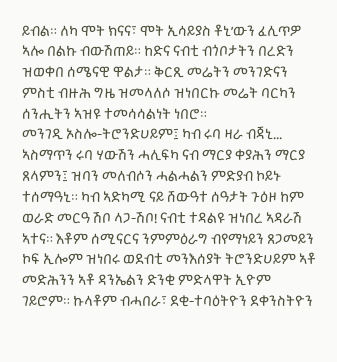ይብል። ለካ ሞት ክናና፣ ሞት ኢሳይያስ ቶኒ’ውን ፈሊጥዎ ኣሎ በልኩ ብውሽጠይ። ከድና ናብቲ ብጎቦታትን በረድን ዝወቀበ ሰሜናዊ ዋልታ። ቅርጺ መሬትን መንገድናን ምስቲ ብዙሕ ግዜ ዝመላለሶ ዝነበርኩ መሬት ባርካን ሰንሒትን ኣዝዩ ተመሳሳልነት ነበሮ።
መንገዲ ኦስሎ-ትሮንድሀይም፤ ካብ ሩባ ዛራ ብጃኒ... ኣስማጥን ሩባ ሃውሽን ሓሊፍካ ናብ ማርያ ቀያሕን ማርያ ጸላምን፤ ዝባን መለብሶን ሓልሓልን ምድያብ ኮይኑ ተሰማዓኒ። ካብ ኣድካሚ ናይ ሸውዓተ ሰዓታት ጉዕዞ ከም ወራድ መርዓ ሽቦ ላጋ-ሽቦ! ናብቲ ተዳልዩ ዝነበረ ኣዳራሽ ኣተና። እቶም ሰሚናርና ንምምዕራግ ብየማነይን ጸጋመይን ኮፍ ኢሎም ዝነበሩ ወደብቲ መንእሰያት ትሮንድሀይም ኣቶ መድሕንን ኣቶ ዳንኤልን ድንቂ ምድላዋት ኢዮም ገይሮም። ኩላቶም ብሓበራ፣ ደቂ-ተባዕትዮን ደቀንስትዮን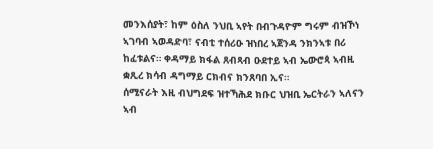መንእሰያት፣ ከም ዕስለ ንህቢ ኣየት በብጉዳዮም ግሩም ብዝኾነ ኣገባብ ኣወዳድባ፣ ናብቲ ተሰሪዑ ዝነበረ ኣጀንዳ ንክንኣቱ በሪ ከፈቱልና። ቀዳማይ ክፋል ጸብጻብ ዑደተይ ኣብ ኤውሮጳ ኣብዚ ቋጺረ ክሳብ ዳግማይ ርክብና ክንጸባበ ኢና።
ሰሚናራት እዚ ብህግደፍ ዝተኻሕደ ክቡር ህዝቢ ኤርትራን ኣለናን ኣብ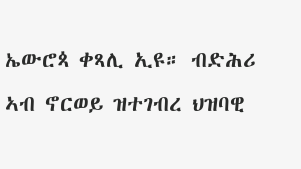ኤውሮጳ ቀጻሊ ኢዩ። ብድሕሪ ኣብ ኖርወይ ዝተገብረ ህዝባዊ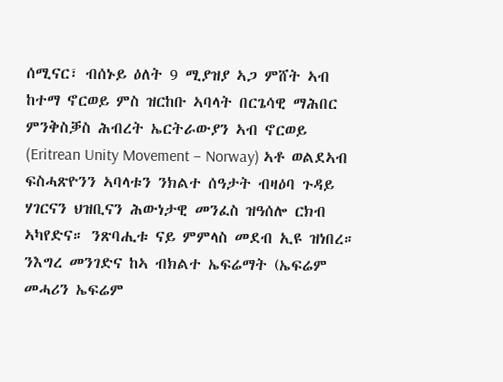ሰሚናር፣ ብሰኑይ ዕለት 9 ሚያዝያ ኣጋ ምሸት ኣብ ከተማ ኖርወይ ምስ ዝርከቡ ኣባላት በርጌሳዊ ማሕበር ምንቅስቓስ ሕብረት ኤርትራውያን ኣብ ኖርወይ (Eritrean Unity Movement – Norway) ኣቶ ወልደኣብ ፍስሓጽዮንን ኣባላቱን ንክልተ ሰዓታት ብዛዕባ ጉዳይ ሃገርናን ህዝቢናን ሕውነታዊ መንፈስ ዝዓሰሎ ርክብ ኣካየድና። ንጽባሒቱ ናይ ምምላስ መደብ ኢዩ ዝነበረ።
ንእግረ መንገድና ከኣ ብክልተ ኤፍሬማት (ኤፍሬም መሓሪን ኤፍሬም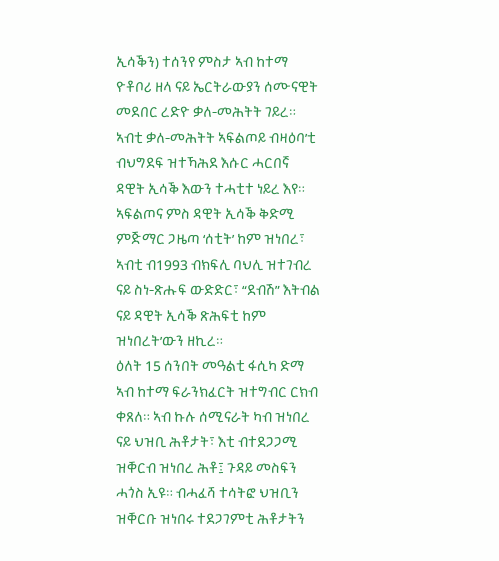ኢሳቕን) ተሰንየ ምስታ ኣብ ከተማ ዮቶቦሪ ዘላ ናይ ኤርትራውያን ሰሙናዊት መደበር ረድዮ ቃለ-መሕትት ገይረ። ኣብቲ ቃለ-መሕትት ኣፍልጦይ ብዛዕባ’ቲ ብህግደፍ ዝተኻሕደ እሱር ሓርበኛ ዳዊት ኢሳቕ እውን ተሓቲተ ነይረ እየ። ኣፍልጦና ምስ ዳዊት ኢሳቕ ቅድሚ ምጅማር ጋዜጣ ‘ሰቲት’ ከም ዝነበረ፣ ኣብቲ ብ1993 ብክፍሊ ባህሊ ዝተገብረ ናይ ስነ-ጽሑፍ ውድድር፣ “ደብሽ” እትብል ናይ ዳዊት ኢሳቕ ጽሕፍቲ ከም ዝነበረት’ውን ዘኪረ።
ዕለት 15 ሰንበት መዓልቲ ፋሲካ ድማ ኣብ ከተማ ፍራንክፈርት ዝተግብር ርክብ ቀጸለ። ኣብ ኩሉ ሰሚናራት ካብ ዝነበረ ናይ ህዝቢ ሕቶታት፣ እቲ ብተደጋጋሚ ዝቐርብ ዝነበረ ሕቶ፤ ጉዳይ መስፍን ሓጎስ ኢዩ። ብሓፈሻ ተሳትፎ ህዝቢን ዝቐርቡ ዝነበሩ ተደጋገምቲ ሕቶታትን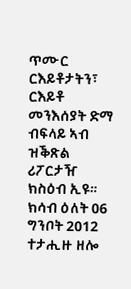ጥሙር ርእይቶታትን፣ ርእይቶ መንእሰያት ድማ ብፍላይ ኣብ ዝቕጽል ሪፖርታዥ ክስዕብ ኢዩ።
ክሳብ ዕለት 06 ግንቦት 2012 ተታሒዙ ዘሎ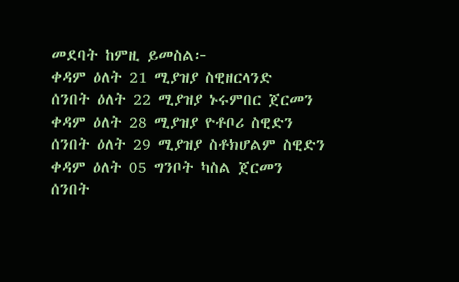መደባት ከምዚ ይመስል፦
ቀዳም ዕለት 21 ሚያዝያ ስዊዘርላንድ
ሰንበት ዕለት 22 ሚያዝያ ኑሩምበር ጀርመን
ቀዳም ዕለት 28 ሚያዝያ ዮቶቦሪ ስዊድን
ሰንበት ዕለት 29 ሚያዝያ ስቶክሆልም ስዊድን
ቀዳም ዕለት 05 ግንቦት ካስል ጀርመን
ሰንበት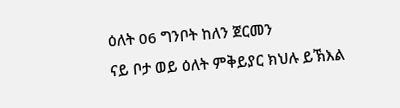ዕለት 06 ግንቦት ከለን ጀርመን
ናይ ቦታ ወይ ዕለት ምቅይያር ክህሉ ይኽእል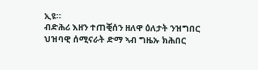ኢዩ።
ብድሕሪ እዘን ተጠቒሰን ዘለዋ ዕለታት ንዝግበር ህዝባዊ ሰሚናራት ድማ ኣብ ግዜኡ ክሕበር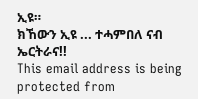ኢዩ።
ክኸውን ኢዩ ... ተሓምበለ ናብ ኤርትራና!!
This email address is being protected from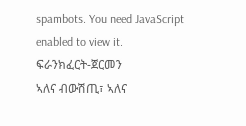spambots. You need JavaScript enabled to view it.
ፍራንክፈርት-ጀርመን
ኣለና ብውሽጢ፣ ኣለና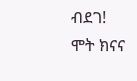ብደገ!
ሞት ክናና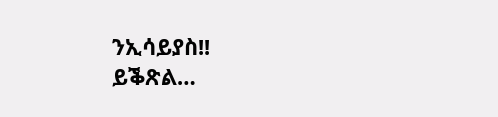ንኢሳይያስ!!
ይቕጽል…